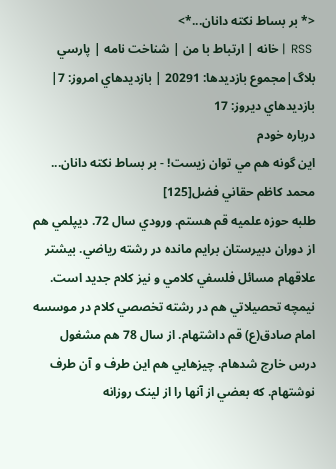<* بر بساط نکته دانان...*>
 RSS  | خانه | ارتباط با من | شناخت نامه | پارسي بلاگ|مجموع بازديدها: 20291 | بازديدهاي امروز: 7| بازديدهاي ديروز: 17
درباره خودم
اين گونه هم مي توان زيست! - بر بساط نکته دانان...
محمد کاظم حقاني فضل[125]
طلبه حوزه علميه قم هستم. ورودي سال 72. ديپلمي هم از دوران دبيرستان برايم مانده در رشته رياضي. بيشتر علاقهام مسائل فلسفي کلامي و نيز کلام جديد است. نيمچه تحصيلاتي هم در رشته تخصصي کلام در موسسه امام صادق(ع) قم داشتهام. از سال 78 هم مشغول درس خارج شدهام. چيزهايي هم اين طرف و آن طرف نوشتهام. که بعضي از آنها را از لينک روزانه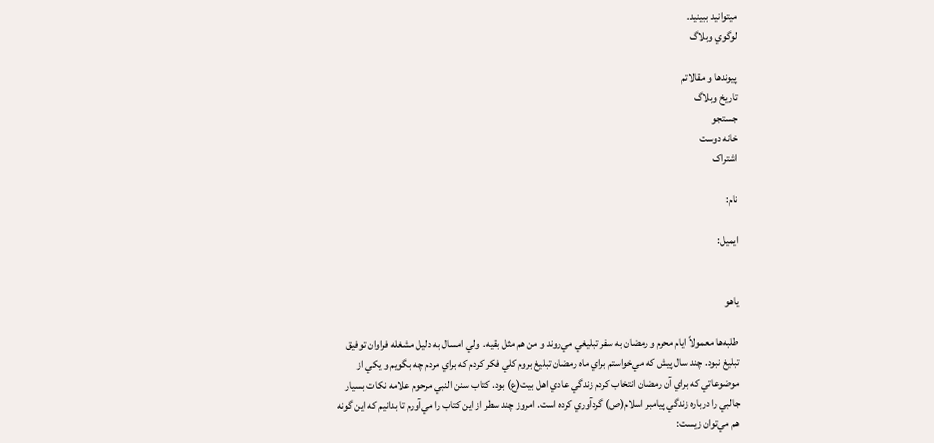ميتوانيد ببينيد.
لوگوي وبلاگ

پيوندها و مقالاتم
تاريخ وبلاگ
جستجو
خانه دوست
اشتراک

نام:

ايميل:


ياهو

طلبه‌ها معمولاً ايام محرم و رمضان به سفر تبليغي مي‌روند و من هم مثل بقيه.  ولي امسال به دليل مشغله فراوان توفيق تبليغ نبود. چند سال پيش که مي‌خواستم براي ماه رمضان تبليغ بروم کلي فکر کردم که براي مردم چه بگويم و يکي از موضوعاتي که براي آن رمضان انتخاب کردم زندگي عادي اهل بيت(ع) بود. کتاب سنن النبي مرحوم علامه نکات بسيار جالبي را درباره زندگي پيامبر اسلام(ص) گردآوري کرده است. امروز چند سطر از اين کتاب را مي‌آورم تا بدانيم که اين گونه هم مي‌توان زيست: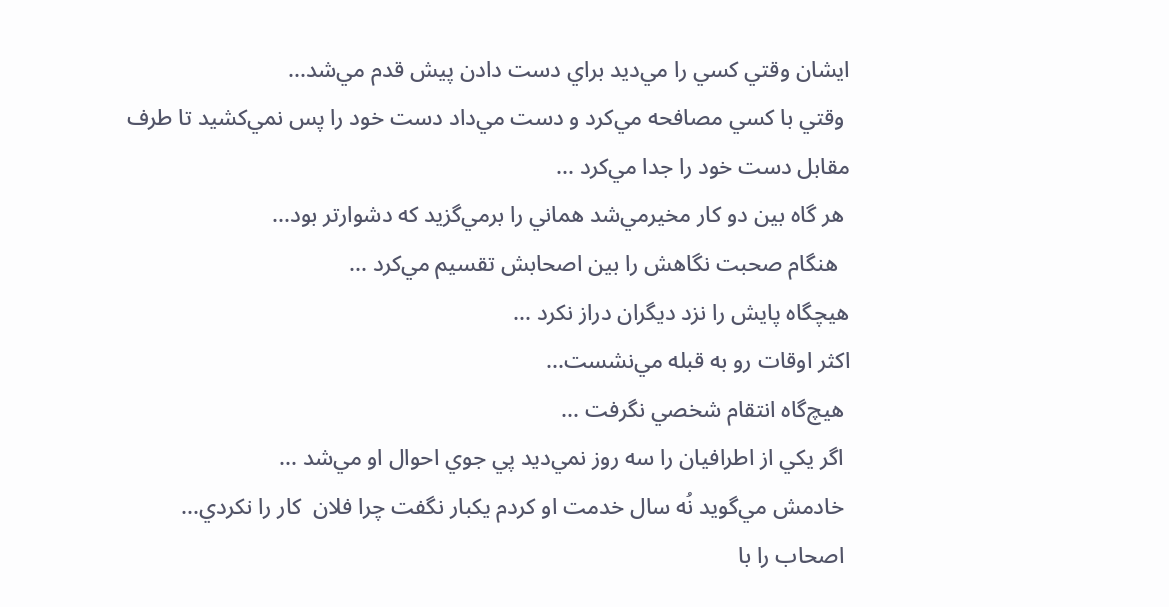ايشان وقتي کسي را مي‌ديد براي دست دادن پيش قدم مي‌شد...
 وقتي با کسي مصافحه مي‌کرد و دست مي‌داد دست خود را پس نمي‌کشيد تا طرف مقابل دست خود را جدا مي‌کرد ...
 هر گاه بين دو کار مخيرمي‌شد هماني را برمي‌‌گزيد که دشوارتر بود...
  هنگام صحبت نگاهش را بين اصحابش تقسيم مي‌کرد ...
هيچگاه پايش را نزد ديگران دراز نکرد ...
اکثر اوقات رو به قبله مي‌نشست...
 هيچ‌گاه انتقام شخصي نگرفت ...
 اگر يکي از اطرافيان را سه روز نمي‌ديد پي جوي احوال او مي‌شد ...
 خادمش مي‌گويد نُه سال خدمت او کردم يکبار نگفت چرا فلان  کار را نکردي...
 اصحاب را با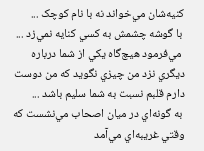کنيه‌شان مي‌خواند نه با نام کوچک ...
 با گوشه چشمش به کسي کنايه نمي‌زد ...
 مي‌فرمود هيچ‌گاه يکي از شما درباره ديگري نزد من چيزي نگويد که من دوست دارم قلبم نسبت به شما سليم باشد ...
 به گونه‌اي در ميان اصحاب مي‌نشست که وقتي غريبه‌اي مي‌آمد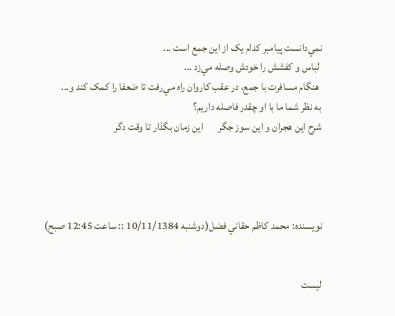نمي‌دانست پيامبر کدام يک از اين جمع است ...
 لباس و کفشش را خودش وصله مي‌زد ...
 هنگام مسافرت با جمع، در عقب کاروان راه مي‌رفت تا ضعفا را کمک کند و...
به نظر شما ما با او چقدر فاصله داريم؟
شرح اين هجران و اين سوز جگر       اين زمان بگذار تا وقت دگر




نويسنده: محمد کاظم حقاني فضل(دوشنبه 10/11/1384 :: ساعت 12:45 صبح)


ليست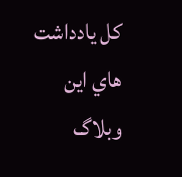کل يادداشت هاي اين وبلاگ